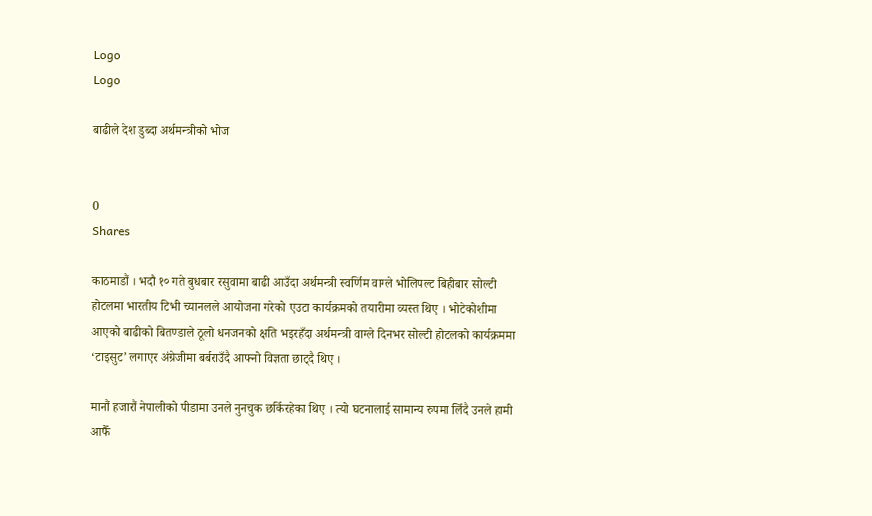Logo
Logo

बाढीले देश डुब्दा अर्थमन्त्रीको भोज


0
Shares

काठमाडौं । भदौ १० गते बुधबार रसुवामा बाढी आउँदा अर्थमन्त्री स्वर्णिम वाग्ले भोलिपल्ट बिहीबार सोल्टी होटलमा भारतीय टिभी च्यानलले आयोजना गरेको एउटा कार्यक्रमको तयारीमा व्यस्त थिए । भोटेकोशीमा आएको बाढीको बितण्डाले ठूलो धनजनको क्षति भइरहँदा अर्थमन्त्री वाग्ले दिनभर सोल्टी होटलको कार्यक्रममा ‘टाइसुट’ लगाएर अंग्रेजीमा बर्बराउँदै आफ्नो विज्ञता छाट्दै थिए ।

मानौं हजारौं नेपालीको पीडामा उनले नुनचुक छर्किरहेका थिए । त्यो घटनालाई सामान्य रुपमा लिँदै उनले हामी आफैँ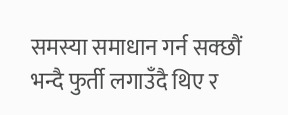समस्या समाधान गर्न सक्छौं भन्दै फुर्ती लगाउँदै थिए र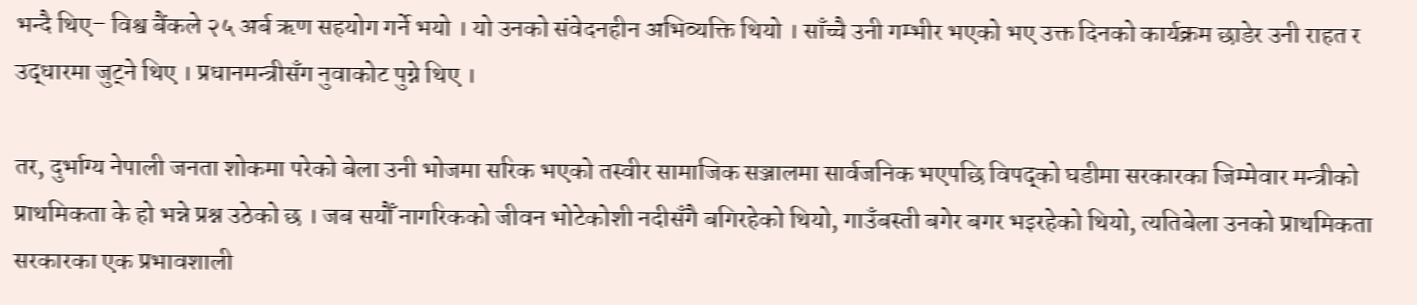भन्दै थिए– विश्व बैंकले २५ अर्ब ऋण सहयोग गर्ने भयो । यो उनको संवेदनहीन अभिव्यक्ति थियो । साँच्चै उनी गम्भीर भएको भए उक्त दिनको कार्यक्रम छाडेर उनी राहत र उद्धारमा जुट्ने थिए । प्रधानमन्त्रीसँग नुवाकोट पुग्ने थिए ।

तर, दुर्भाग्य नेपाली जनता शोकमा परेको बेला उनी भोजमा सरिक भएको तस्वीर सामाजिक सञ्जालमा सार्वजनिक भएपछि विपद्को घडीमा सरकारका जिम्मेवार मन्त्रीको प्राथमिकता के हो भन्ने प्रश्न उठेको छ । जब सयौँ नागरिकको जीवन भोटेकोशी नदीसँगै बगिरहेको थियो, गाउँबस्ती बगेर बगर भइरहेको थियो, त्यतिबेला उनको प्राथमिकता सरकारका एक प्रभावशाली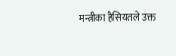मन्त्रीका हैसियतले उक्त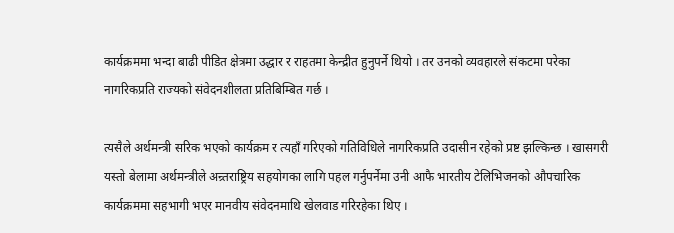कार्यक्रममा भन्दा बाढी पीडित क्षेत्रमा उद्धार र राहतमा केन्द्रीत हुनुपर्ने थियो । तर उनको व्यवहारले संकटमा परेका नागरिकप्रति राज्यको संवेदनशीलता प्रतिबिम्बित गर्छ ।

त्यसैले अर्थमन्त्री सरिक भएको कार्यक्रम र त्यहाँ गरिएको गतिविधिले नागरिकप्रति उदासीन रहेको प्रष्ट झल्किन्छ । खासगरी यस्तो बेलामा अर्थमन्त्रीले अन्र्तराष्ट्रिय सहयोगका लागि पहल गर्नुपर्नेमा उनी आफै भारतीय टेलिभिजनको औपचारिक कार्यक्रममा सहभागी भएर मानवीय संवेदनमाथि खेलवाड गरिरहेका थिए ।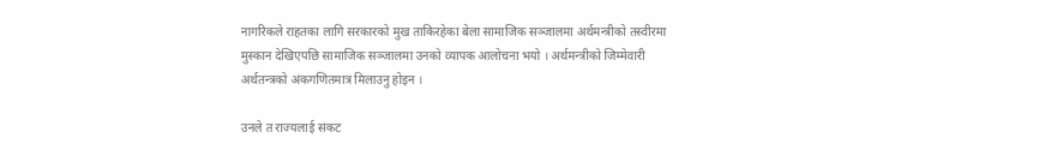नागरिकले राहतका लागि सरकारको मुख ताकिरहेका बेला सामाजिक सञ्जालमा अर्थमन्त्रीको तस्वीरमा मुस्कान देखिएपछि सामाजिक सञ्जालमा उनको व्यापक आलोचना भयो । अर्थमन्त्रीको जिम्मेवारी अर्थतन्त्रको अंकगणितमात्र मिलाउनु होइन ।

उनले त राज्यलाई संकट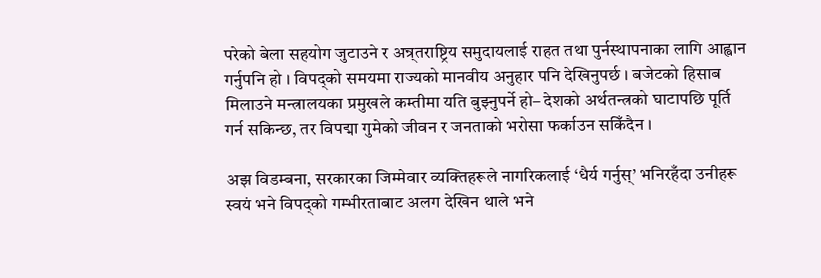परेको बेला सहयोग जुटाउने र अन्र्तराष्ट्रिय समुदायलाई राहत तथा पुर्नस्थापनाका लागि आह्वान गर्नुपनि हो । विपद्को समयमा राज्यको मानवीय अनुहार पनि देखिनुपर्छ । बजेटको हिसाब मिलाउने मन्त्रालयका प्रमुखले कम्तीमा यति बुझ्नुपर्ने हो– देशको अर्थतन्त्रको घाटापछि पूर्ति गर्न सकिन्छ, तर विपद्मा गुमेको जीवन र जनताको भरोसा फर्काउन सकिँदैन ।

अझ विडम्बना, सरकारका जिम्मेवार व्यक्तिहरूले नागरिकलाई ‘धैर्य गर्नुस्’ भनिरहँदा उनीहरू स्वयं भने विपद्को गम्भीरताबाट अलग देखिन थाले भने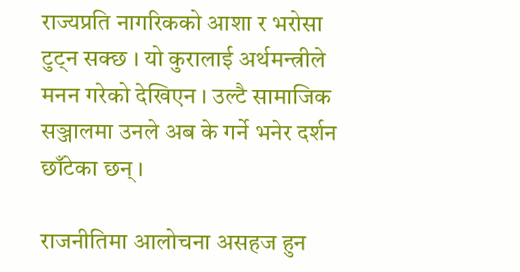राज्यप्रति नागरिकको आशा र भरोसा टुट्न सक्छ । यो कुरालाई अर्थमन्त्रीले मनन गरेको देखिएन । उल्टै सामाजिक सञ्जालमा उनले अब के गर्ने भनेर दर्शन छाँटेका छन् ।

राजनीतिमा आलोचना असहज हुन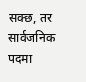सक्छ, तर सार्वजनिक पदमा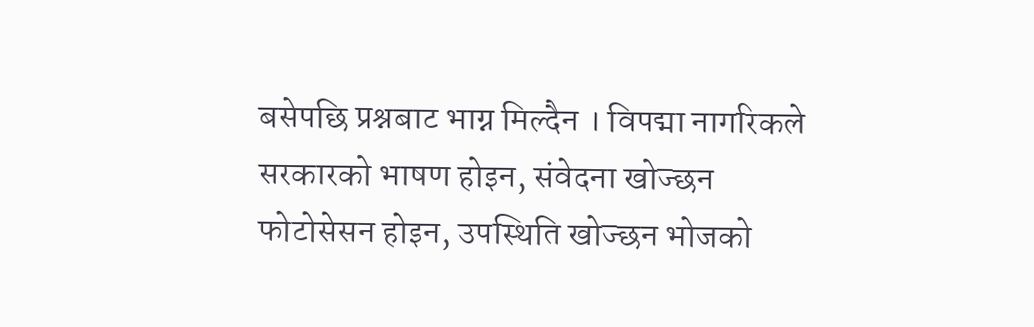बसेपछि प्रश्नबाट भाग्न मिल्दैन । विपद्मा नागरिकले सरकारको भाषण होइन, संवेदना खोज्छन फोटोसेसन होइन, उपस्थिति खोज्छन भोजको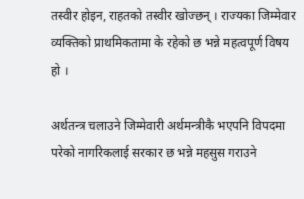तस्वीर होइन, राहतको तस्वीर खोज्छन् । राज्यका जिम्मेवार व्यक्तिको प्राथमिकतामा के रहेको छ भन्ने महत्वपूर्ण विषय हो ।

अर्थतन्त्र चलाउने जिम्मेवारी अर्थमन्त्रीकै भएपनि विपदमा परेको नागरिकलाई सरकार छ भन्ने महसुस गराउने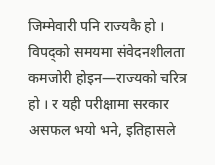जिम्मेवारी पनि राज्यकै हो । विपद्को समयमा संवेदनशीलता कमजोरी होइन—राज्यको चरित्र हो । र यही परीक्षामा सरकार असफल भयो भने, इतिहासले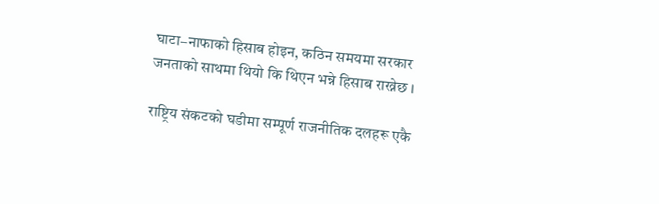घाटा–नाफाको हिसाब होइन, कठिन समयमा सरकार जनताको साथमा थियो कि थिएन भन्ने हिसाब राख्नेछ ।

राष्ट्रिय संकटको घडीमा सम्पूर्ण राजनीतिक दलहरू एकै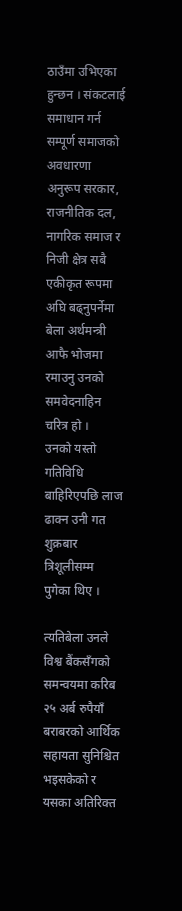ठाउँमा उभिएका हुन्छन । संकटलाई समाधान गर्न सम्पूर्ण समाजको अवधारणा अनुरूप सरकार, राजनीतिक दल, नागरिक समाज र निजी क्षेत्र सबै एकीकृत रूपमा अघि बढ्नुपर्नेमा बेला अर्थमन्त्री आफै भोजमा रमाउनु उनको समवेदनाहिन चरित्र हो ।
उनको यस्तो गतिविधि बाहिरिएपछि लाज ढाक्न उनी गत शुक्रबार त्रिशूलीसम्म पुगेका थिए ।

त्यतिबेला उनले विश्व बैंकसँगको समन्वयमा करिब २५ अर्ब रुपैयाँ बराबरको आर्थिक सहायता सुनिश्चित भइसकेको र यसका अतिरिक्त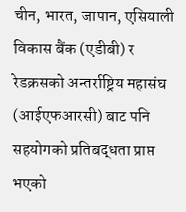चीन, भारत, जापान, एसियाली विकास बैंक (एडीबी) र रेडक्रसको अन्तर्राष्ट्रिय महासंघ (आईएफआरसी) बाट पनि सहयोगको प्रतिबद्धता प्राप्त भएको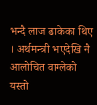भन्दै लाज ढाकेका थिए । अर्थमन्त्री भएदेखि नै आलोचित वाग्लेको यस्तो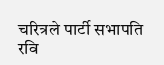चरित्रले पार्टी सभापति रवि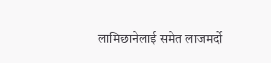लामिछानेलाई समेत लाजमर्दो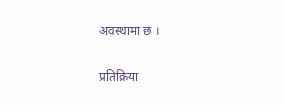अवस्थामा छ ।

प्रतिक्रिया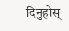दिनुहोस्